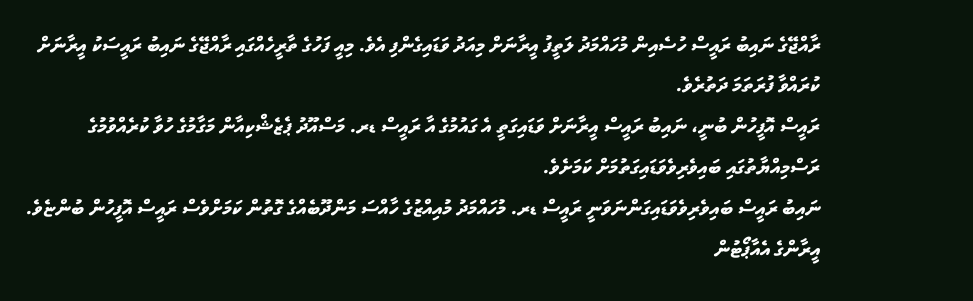ރާއްޖޭގެ ނައިބު ރައީސް ހުސެއިން މުހައްމަދު ލަތީފު އީރާނަށް މިއަދު ވަޑައިގެންފި އެވެ. މިއީ ފަހުގެ ތާރީހެއްގައި ރާއްޖޭގެ ނައިބު ރައީސަކު އީރާނަށް ކުރައްވާ ފުރަތަމަ ދަތުރެވެ.
ރައީސް އޮފީހުން ބުނީ، ނައިބު ރައީސް އީރާނަށް ވަޑައިގަތީ އެ ގައުމުގެ އާ ރައީސް ޑރ. މަސްއޫދު ޕެޒެޝްކިއާން މަގާމުގެ ހުވާ ކުރެއްވުމުގެ ރަސްމިއްޔާތުގައި ބައިވެރިވެވަޑައިގަތުމަށް ކަމަށެވެ.
ނައިބު ރައީސް ބައިވެރިވެވަޑައިގަންނަވަނީ ރައީސް ޑރ. މުހައްމަދު މުއިއްޒުގެ ހާއްސަ މަންދޫބެއްގެ ގޮތުން ކަމަށްވެސް ރައީސް އޮފީހުން ބުންޏެވެ.
އީރާންގެ އެއާޕޯޓުން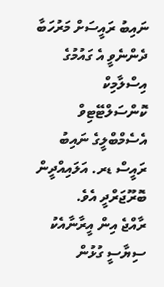ނައިބު ރައީސަށް މަރުހަބާ ދެންނެވީ އެ ގައުމުގެ އިސްލާމިކް ކޮންސަލްޓޭޓިވް އެސެމްބްލީގެ ނައިބު ރައީސް ޑރ. އަލައިއްދީން ބޮރޫޖަރްދީ އެވެ.
ރާއްޖެ އިން އީރާނާއެކު ސިޔާސީ ގުޅުން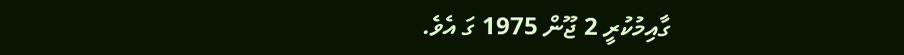ގާއިމުކުރީ 2 ޖޫން 1975 ގަ އެވެ.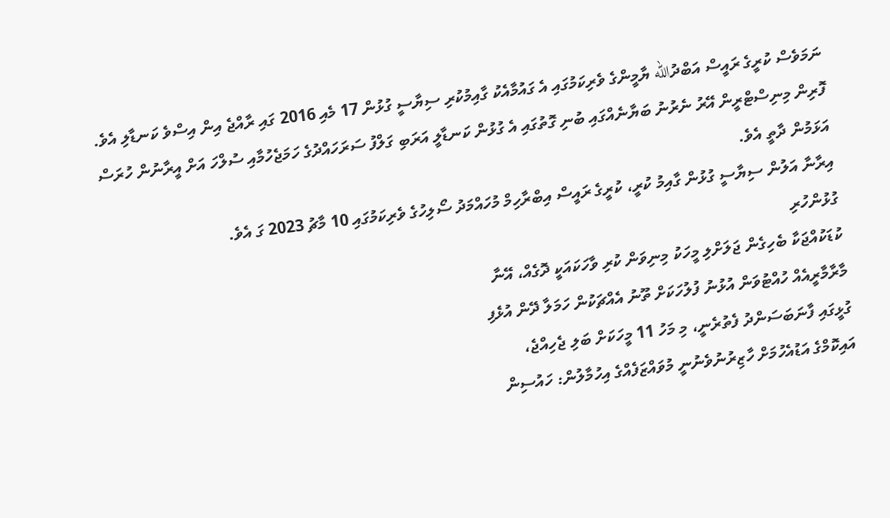ނަމަވެސް ކުރީގެ ރައީސް އަބްދުالله ޔާމީންގެ ވެރިކަމުގައި އެ ގައުމާއެކު ގާއިމުކުރި ސިޔާސީ ގުޅުން 17 މެއި 2016 ގައި ރާއްޖެ އިން އިސްވެ ކަނޑާލި އެވެ.
ފޮރިން މިނިސްޓްރީން އޭރު ނެރުނު ބަޔާނެއްގައި ބުނި ގޮތުގައި އެ ގުޅުން ކަނޑާލީ އަރަބި ގަލްފު ސަރަހައްދުގެ ހަމަޖެހުމާއި ސުލްހަ އަށް އީރާނުން ހުރަސް އަޅަމުން ދާތީ އެވެ.
އިރާނާ އަލުން ސިޔާސީ ގުޅުން ގާއިމު ކުރީ، ކުރީގެ ރައީސް އިބްރާހިމް މުހައްމަދު ސޯލިހުގެ ވެރިކަމުގައި 10 މާޗު 2023 ގަ އެވެ.
ގުޅުންހުރި
ކުޑަކުއްޖަކާ ބެހިގެން ޖަލަށްލި މީހަކު މިނިވަން ކުރި ވާހަކައަކީ ދޮގެއް، އޭނާ
މާރާމާރީއެއް ހުއްޓުވަން އުޅުނު ފުލުހަކަށް ތޫނު އެއްޗަކުން ހަމަލާ ދޭން އުޅެފި
ގުޅީގައި ފާނަބަސަންދު ފެތުރެނީ، މި މަހު 11 މީހަކަށް ބަލި ޖެހިއްޖެ،
އައިކޮމްގެ އަޑުއެހުމަށް ހާޒިރުނުވެނުނީ މުވައްޒަފެއްގެ އިހުމާލުން: ހައުސިން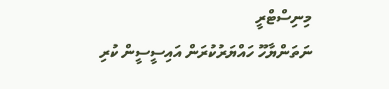މިނިސްޓްރީ
ނަތަންޔާހޫ ހައްޔަރުކުރަން އައިސީސީން ކުރި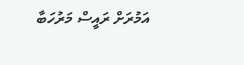އަމުރަށް ރައީސް މަރުހަބާ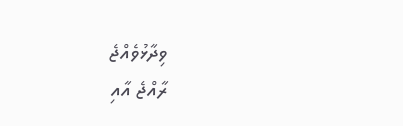ވިދާޅުވެއްޖެ
ރާއްޖެ އާއި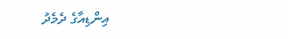އިންޑިއާގެ ދެމެދު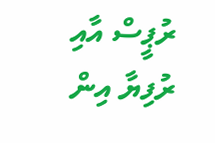ރުޕީސް އާއި ރުފިޔާ އިން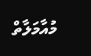މުއާމަލާތް